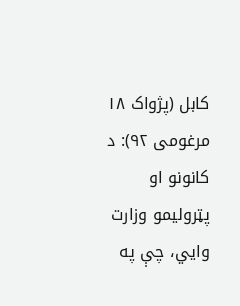کابل (پژواک ١٨ مرغومى ٩٢): د کانونو او پټروليمو وزارت وايي، چې په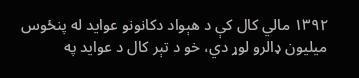١٣٩٢ مالي کال کې د هېواد دکانونو عوايد له پنځوس ميليون ډالرو لوړ دي، خو د تېر کال د عوايد په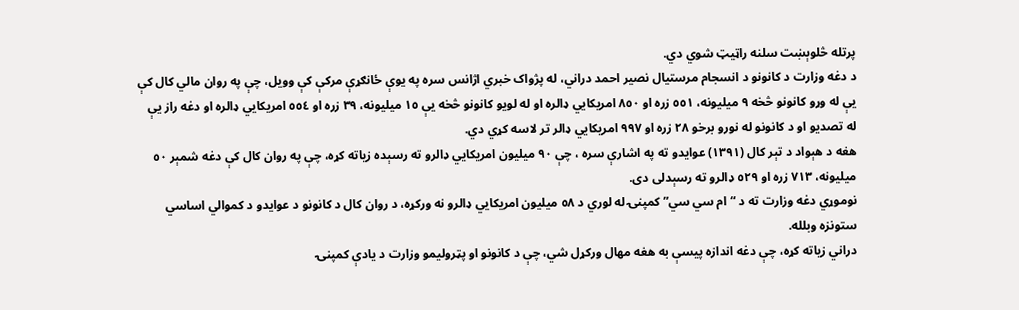پرتله څلوېښت سلنه راټيټ شوي دي.
د دغه وزارت د کانونو د انسجام مرستيال نصير احمد دراني، له پژواک خبري اژانس سره په يوې ځانګړې مرکې کې وويل، چې په روان مالي کال کې يې له وړو کانونو څخه ٩ ميليونه، ٥٥١ زره او ٨٥٠ امريکايي ډالره او له لويو کانونو څخه يې ١٥ ميليونه، ٣٩ زره او ٥٥٤ امريکايي ډالره او دغه راز يې له تصديو او د کانونو له نورو برخو ٢٨ زره او ٩٩٧ امريکايي ډالر تر لاسه کړي دي.
هغه د هېواد د تېر کال (١٣٩١) عوايدو ته په اشارې سره ، چې ٩٠ ميليون امريکايي ډالرو ته رسېده زياته کړه، چې په روان کال کې دغه شمېر ٥٠ ميليونه، ٧١٣ زره او ٥٢٩ ډالرو ته رسېدلى دى.
نوموړي دغه وزارت ته د “ام سي سي” کمپنۍ له لوري د ٥٨ ميليون امريکايي ډالرو نه ورکړه، د روان کال د کانونو د عوايدو د کموالي اساسي ستونزه وبلله.
دراني زياته کړه، چې دغه اندازه پيسې به هغه مهال ورکړل شي، چې د کانونو او پټروليمو وزارت د يادې کمپنۍ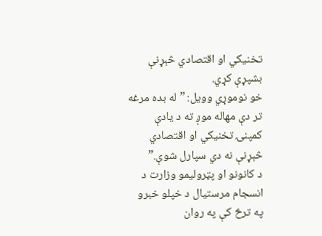تخنيکي او اقتصادي څېړنې بشپړې کړي.
خو نوموړي وويل: ” له بده مرغه تر دې مهاله موږ ته د يادې کمپنۍ تخنيکي او اقتصادي څېړنې نه دي سپارل شوې.”
د کانونو او پټروليمو وزارت د انسجام مرستيال د خپلو خبرو په ترڅ کې په روان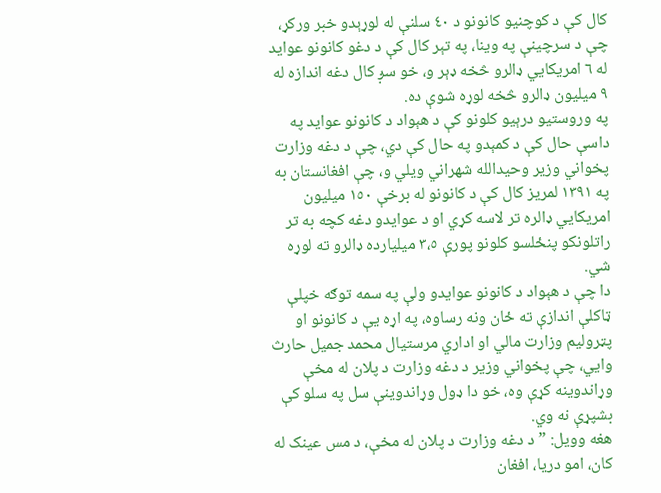کال کې د کوچنيو کانونو د ٤٠ سلنې له لوړېدو خبر ورکړ، چې د سرچينې په وينا، په تېر کال کې د دغو کانونو عوايد له ٦ امريکايي ډالرو څخه ډېر و، خو سږ کال دغه اندازه له ٩ ميليون ډالرو څخه لوړه شوې ده.
په وروستيو درېيو کلونو کې د هېواد د کانونو عوايد په داسې حال کې د کمېدو په حال کې دي، چې د دغه وزارت پخواني وزير وحيدالله شهراني ويلي و، چې افغانستان به په ١٣٩١ لمريز کال کې د کانونو له برخې ١٥٠ ميليون امريکايي ډالره تر لاسه کړي او د عوايدو دغه کچه به تر راتلونکو پنځلسو کلونو پورې ٣،٥ ميليارده ډالرو ته لوړه شي.
دا چې د هېواد د کانونو عوايدو ولې په سمه توګه خپلې ټاکلې اندازې ته ځان ونه رساوه، په اړه يې د کانونو او پټروليم وزارت مالي او اداري مرستيال محمد جميل حارث وايي، چې پخواني وزير د دغه وزارت د پلان له مخې وړاندوينه کړې وه، خو دا ډول وړاندوينې سل په سلو کې بشپړې نه وي.
هغه وويل: ” د دغه وزارت د پلان له مخې، د مس عينک له کان، امو دريا، افغان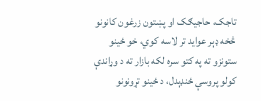تاجک، حاجيګک او پښتون زرغون کانونو څخه ډېر عوايد تر لاسه کوي، خو ځينو ستونزو ته په کتو سره لکه بازار ته د وړاندې کولو پروسې ځنډېدل، د ځينو تړونونو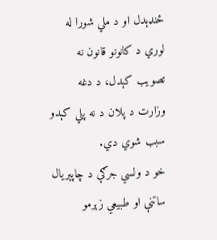ځنډېدل او د ملي شورا له لوري د کانونو قانون نه تصويب کېدل، د دغه وزارت د پلان د نه پلي کېدو سبب شوي دي.
خو د ولسي جرګې د چاپېريال ساتنې او طبيعي زېرمو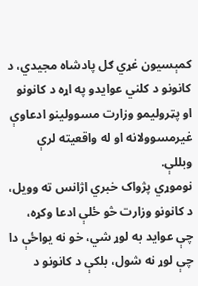کمېسيون غړي ګل پادشاه مجيدي، د کانونو د کلني عوايدو په اړه د کانونو او پټروليمو وزارت مسوولينو ادعاوې غيرمسوولانه او له واقعيته لرې وبللې.
نوموړي پژواک خبري اژانس ته وويل، د کانونو وزارت څو ځلې ادعا وکړه، چې عوايد به لوړ شي، خو نه يواځې دا چې لوړ نه شول، بلکې د کانونو د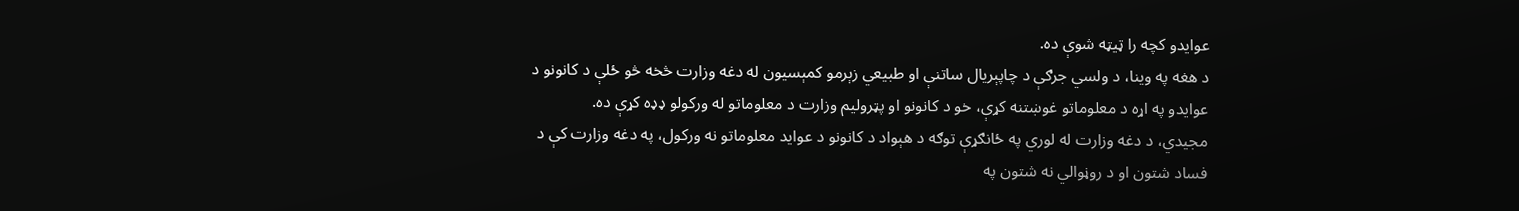عوايدو کچه را ټيټه شوې ده.
د هغه په وينا، د ولسي جرګې د چاپېريال ساتنې او طبيعي زېرمو کمېسيون له دغه وزارت څخه څو ځلې د کانونو د عوايدو په اړه د معلوماتو غوښتنه کړې، خو د کانونو او پټروليم وزارت د معلوماتو له ورکولو ډډه کړې ده.
مجيدي، د دغه وزارت له لوري په ځانګړې توګه د هېواد د کانونو د عوايد معلوماتو نه ورکول، په دغه وزارت کې د فساد شتون او د روڼوالي نه شتون په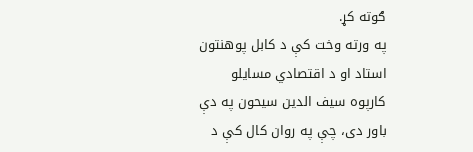ګوته کړ.
په ورته وخت کې د کابل پوهنتون استاد او د اقتصادي مسايلو کارپوه سيف الدين سيحون په دې باور دى، چې په روان کال کې د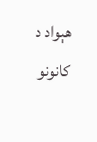هېواد د کانونو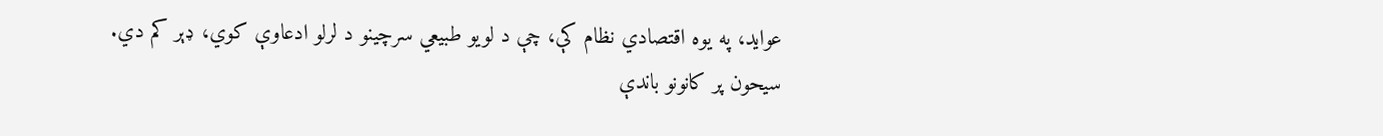عوايد، په يوه اقتصادي نظام کې، چې د لويو طبيعي سرچينو د لرلو ادعاوې کوي، ډېر کم دي.
سيحون پر کانونو باندې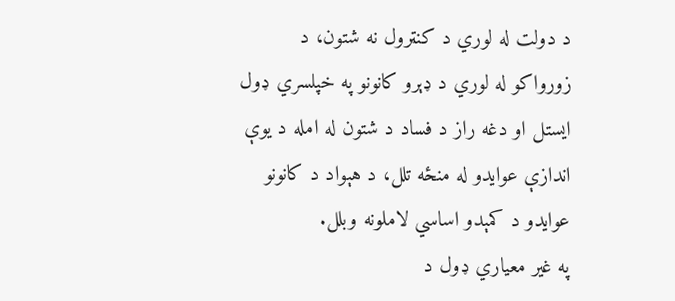د دولت له لوري د کنټرول نه شتون، د زورواکو له لوري د ډېرو کانونو په خپلسري ډول ايستل او دغه راز د فساد د شتون له امله د يوې اندازې عوايدو له منځه تلل، د هېواد د کانونو عوايدو د کمېدو اساسي لاملونه وبلل.
په غير معياري ډول د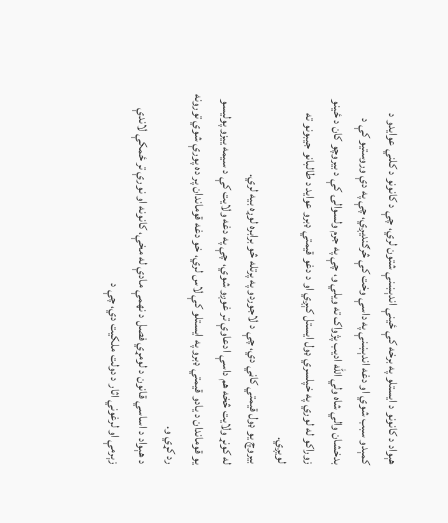هېواد د کانونو د ايستلو په برخه کې ځينې اندېښنې شتون لري، چې د کانونو د کلني عوايدو د کمېدو سبب شوي او دغه اندېښنې په داسې وخت کې څرګنديږي، چې په دې وروستيو کې د بدخشان والي شاه ولي الله اديب پژواک ته ويلي و، چې په جرم ولسوالۍ کې د بيروچو کان د ځينو زوراکو له لوري په خپلسري ډول ايستل کېږي او د دغو قيمتي ډبرو عوايد د طالبانو جيبونو ته لويږي.
بيروچ يو ډول قيمتي کاڼي دي، چې د لاجوردو په پرتله څو برابره لوړه بيه لري.
له کونړ ولايت څخه هم داسې ادعاوې تر غوږو شوي، چې په دغه ولايت کې د سيمه ييزو پوليسو يو قوماندان د يادو قيمتي ډبرو په ايستلو کې لاس لري، خو دغه قوماندان پر ده پورې شوي تورونه رد کړي و.
د هېواد د اساسي قانون د لومړي فصل د نهمې مادې له مخې، کانونه او نورې تر ځمکې لاندې زېرمې او لرغوني اثار د دولت ملکيت دي، چې د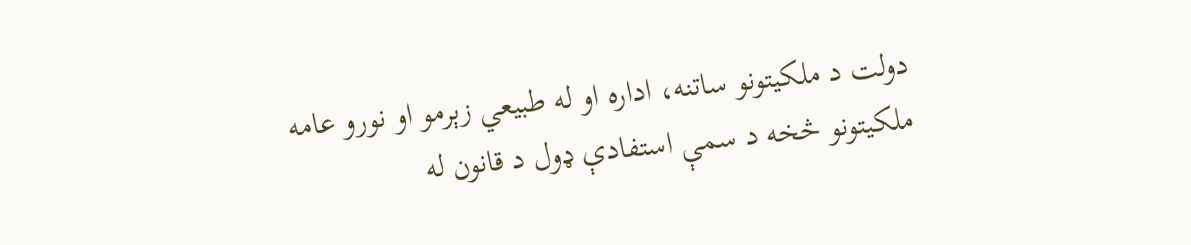دولت د ملکيتونو ساتنه، اداره او له طبيعي زېرمو او نورو عامه ملکيتونو څخه د سمې استفادې ډول د قانون له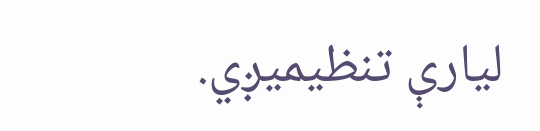ليارې تنظيميږي.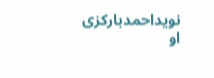نويداحمدبارکزی او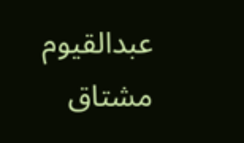عبدالقيوم مشتاق